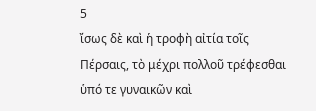5
ἴσως δὲ καὶ ἡ τροφὴ αἰτία τοῖς Πέρσαις, τὸ μέχρι πολλοῦ τρέφεσθαι ὑπό τε γυναικῶν καὶ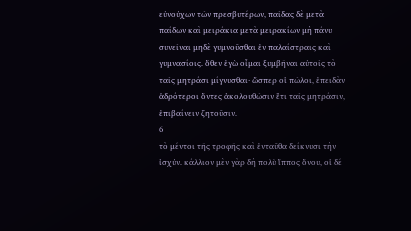εὐνούχων τῶν πρεσβυτέρων, παῖδας δὲ μετὰ παίδων καὶ μειράκια μετὰ μειρακίων μὴ πάνυ συνεῖναι μηδὲ γυμνοῦσθαι ἐν παλαίστραις καὶ γυμνασίοις. ὅθεν ἐγὼ οἶμαι ξυμβῆναι αὐτοῖς τὸ ταῖς μητράσι μίγνυσθαι· ὥσπερ οἱ πῶλοι, ἐπειδὰν ἁδρότεροι ὄντες ἀκολουθῶσιν ἔτι ταῖς μητράσιν, ἐπιβαίνειν ζητοῦσιν.
6
τὸ μέντοι τῆς τροφῆς καὶ ἐνταῦθα δείκνυσι τὴν ἰσχύν. κάλλιον μὲν γὰρ δὴ πολὺ ἵππος ὄνου, οἱ δέ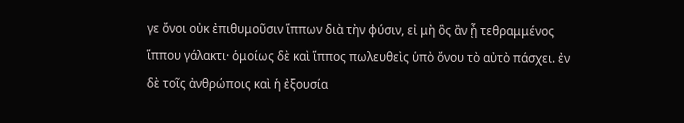γε ὄνοι οὐκ ἐπιθυμοῦσιν ἵππων διὰ τὴν φύσιν, εἰ μὴ ὃς ἂν ᾖ τεθραμμένος ἵππου γάλακτι· ὁμοίως δὲ καὶ ἵππος πωλευθεὶς ὑπὸ ὄνου τὸ αὐτὸ πάσχει. ἐν δὲ τοῖς ἀνθρώποις καὶ ἡ ἐξουσία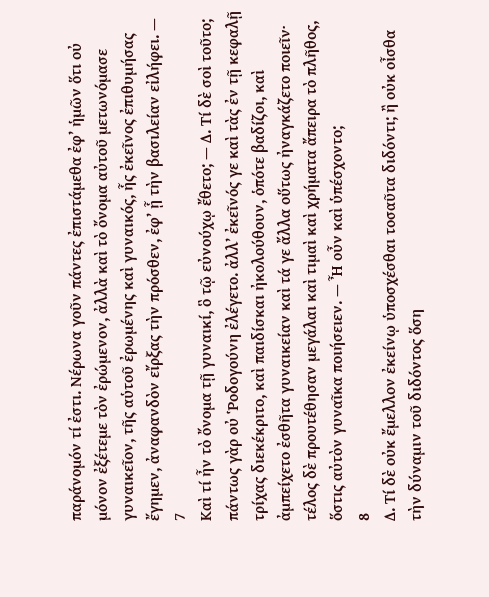παράνομόν τί ἐστι. Νέρωνα γοῦν πάντες ἐπιστάμεθα ἐφ’ ἡμῶν ὅτι οὐ μόνον ἐξέτεμε τὸν ἐρώμενον, ἀλλὰ καὶ τὸ ὄνομα αὐτοῦ μετωνόμασε γυναικεῖον, τῆς αὑτοῦ ἐρωμένης καὶ γυναικός, ἧς ἐκεῖνος ἐπιθυμήσας ἔγημεν, ἀναφανδὸν εἴρξας τὴν πρόσθεν, ἐφ’ ᾗ τὴν βασιλείαν εἰλήφει. —
7
Καὶ τί ἦν τὸ ὄνομα τῇ γυναικί, ὃ τῷ εὐνούχῳ ἔθετο; — Δ. Τί δὲ σοὶ τοῦτο; πάντως γὰρ οὐ Ῥοδογούνη ἐλέγετο. ἀλλ’ ἐκεῖνός γε καὶ τὰς ἐν τῇ κεφαλῇ τρίχας διεκέκριτο, καὶ παιδίσκαι ἠκολούθουν, ὁπότε βαδίζοι, καὶ ἀμπείχετο ἐσθῆτα γυναικείαν καὶ τά γε ἄλλα οὕτως ἠναγκάζετο ποιεῖν· τέλος δὲ προυτέθησαν μεγάλαι καὶ τιμαὶ καὶ χρήματα ἄπειρα τὸ πλῆθος, ὅστις αὐτὸν γυναῖκα ποιήσειεν. — Ἦ οὖν καὶ ὑπέσχοντο;
8
Δ. Τί δὲ οὐκ ἔμελλον ἐκείνῳ ὑποσχέσθαι τοσαῦτα διδόντι; ἢ οὐκ οἶσθα τὴν δύναμιν τοῦ διδόντος ὅση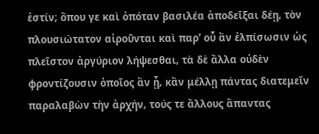ἐστίν; ὅπου γε καὶ ὁπόταν βασιλέα ἀποδεῖξαι δέῃ, τὸν πλουσιώτατον αἱροῦνται καὶ παρ’ οὗ ἂν ἐλπίσωσιν ὡς πλεῖστον ἀργύριον λήψεσθαι, τὰ δὲ ἄλλα οὐδὲν φροντίζουσιν ὁποῖος ἂν ᾖ, κἂν μέλλῃ πάντας διατεμεῖν παραλαβὼν τὴν ἀρχήν, τούς τε ἄλλους ἅπαντας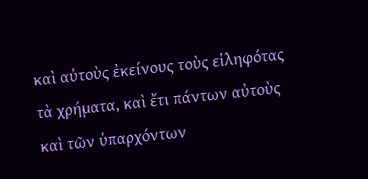καὶ αὐτοὺς ἐκείνους τοὺς εἰληφότας τὰ χρήματα, καὶ ἔτι πάντων αὐτοὺς καὶ τῶν ὑπαρχόντων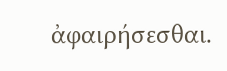ἀφαιρήσεσθαι.